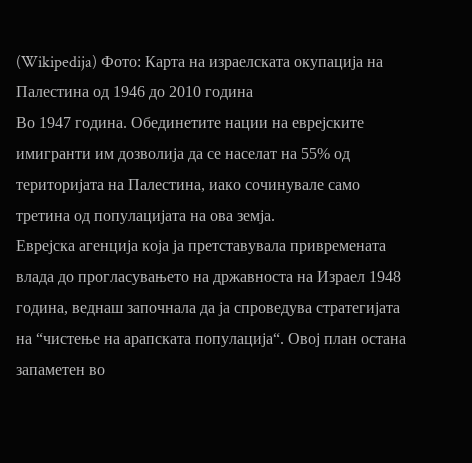(Wikipedija) Фото: Карта на израелската окупација на Палестина од 1946 до 2010 година
Во 1947 година. Обединетите нации на еврејските имигранти им дозволија да се населат на 55% од територијата на Палестина, иако сочинувале само третина од популацијата на ова земја.
Еврејска агенција која ја претставувала привремената влада до прогласувањето на државноста на Израел 1948 година, веднаш започнала да ја спроведува стратегијата на “чистење на арапската популација“. Овој план остана запаметен во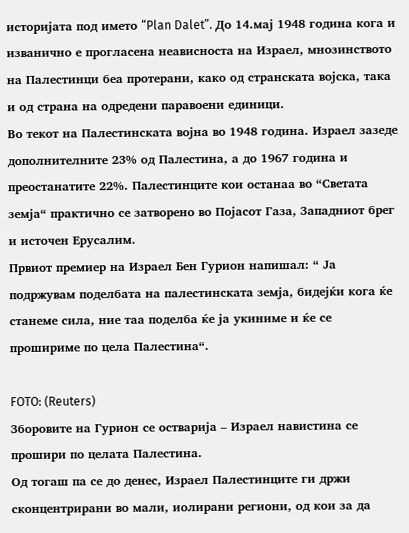историјата под името “Plan Dalet”. До 14.мај 1948 година кога и изванично е прогласена неависноста на Израел, мнозинството на Палестинци беа протерани, како од странската војска, така и од страна на одредени паравоени единици.
Во текот на Палестинската војна во 1948 година. Израел зазеде дополнителните 23% од Палестина, а до 1967 година и преостанатите 22%. Палестинците кои останаа во “Светата земја“ практично се затворено во Појасот Газа, Западниот брег и источен Ерусалим.
Првиот премиер на Израел Бен Гурион напишал: “ Ја подржувам поделбата на палестинската земја, бидејќи кога ќе станеме сила, ние таа поделба ќе ја укиниме и ќе се прошириме по цела Палестина“.

FOTO: (Reuters)
Зборовите на Гурион се остварија – Израел навистина се прошири по целата Палестина.
Од тогаш па се до денес, Израел Палестинците ги држи сконцентрирани во мали, иолирани региони, од кои за да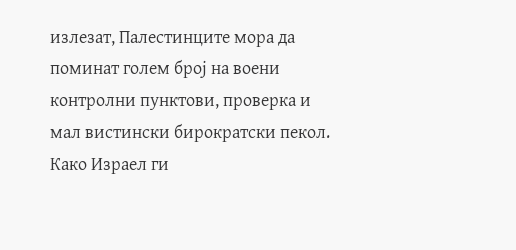излезат, Палестинците мора да поминат голем број на воени контролни пунктови, проверка и мал вистински бирократски пекол. Како Израел ги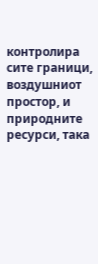контролира сите граници, воздушниот простор, и природните ресурси, така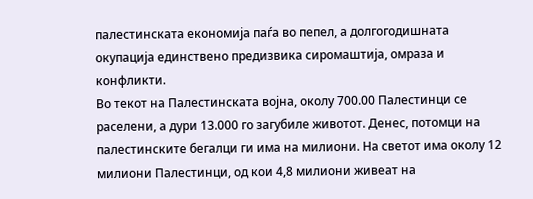палестинската економија паѓа во пепел, а долгогодишната окупација единствено предизвика сиромаштија, омраза и конфликти.
Во текот на Палестинската војна, околу 700.00 Палестинци се раселени, а дури 13.000 го загубиле животот. Денес, потомци на палестинските бегалци ги има на милиони. На светот има околу 12 милиони Палестинци, од кои 4,8 милиони живеат на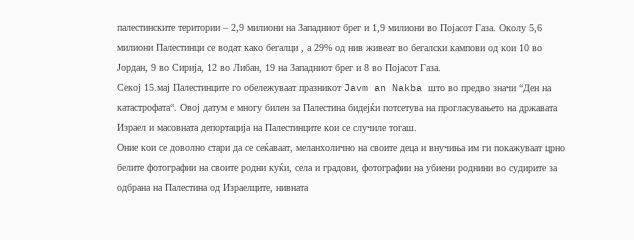палестинските територии – 2,9 милиони на Западниот брег и 1,9 милиони во Појасот Газа. Околу 5,6 милиони Палестинци се водат како бегалци , а 29% од нив живеат во бегалски кампови од кои 10 во Јордан, 9 во Сирија, 12 во Либан, 19 на Западниот брег и 8 во Појасот Газа.
Секој 15.мај Палестинците го обележуваат празникот Javm an Nakba што во предво значи “Ден на катастрофата“. Овој датум е многу билен за Палестина бидејќи потсетува на прогласувањето на државата Израел и масовната депортација на Палестинците кои се случиле тогаш.
Оние кои се доволно стари да се сеќаваат, меланхолично на своите деца и внучиња им ги покажуваат црно белите фотографии на своите родни куќи, села и градови, фотографии на убиени роднини во судирите за одбрана на Палестина од Израелците, нивната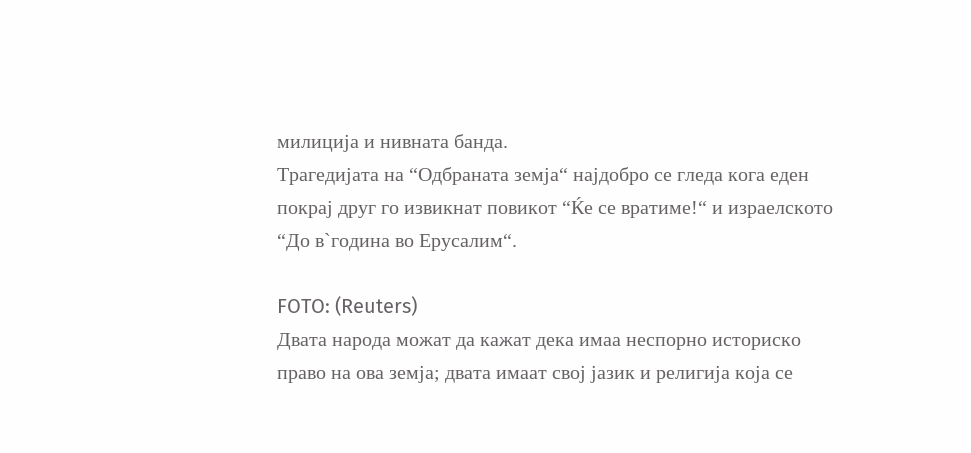милиција и нивната банда.
Трагедијата на “Одбраната земја“ најдобро се гледа кога еден покрај друг го извикнат повикот “Ќе се вратиме!“ и израелското “До в`година во Ерусалим“.

FOTO: (Reuters)
Двата народа можат да кажат дека имаа неспорно историско право на ова земја; двата имаат свој јазик и религија која се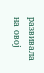развивала на овој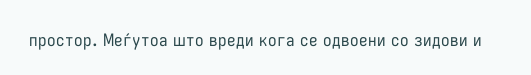простор. Меѓутоа што вреди кога се одвоени со зидови и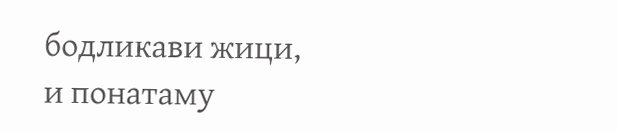бодликави жици, и понатаму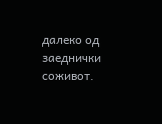далеко од заеднички соживот.